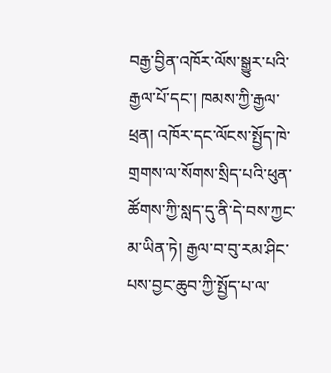བརྒྱ་བྱིན་འཁོར་ལོས་སྒྱུར་པའི་རྒྱལ་པོ་དང་། ཁམས་ཀྱི་རྒྱལ་ཕྲན། འཁོར་དང་ལོངས་སྤྱོད་ཁེ་གྲགས་ལ་སོགས་སྲིད་པའི་ཕུན་ཚོགས་ཀྱི་སླད་དུ་ནི་དེ་བས་ཀྱང་མ་ཡིན་ཏེ། རྒྱལ་བ་བུ་རམ་ཤིང་པས་བྱང་ཆུབ་ཀྱི་སྤྱོད་པ་ལ་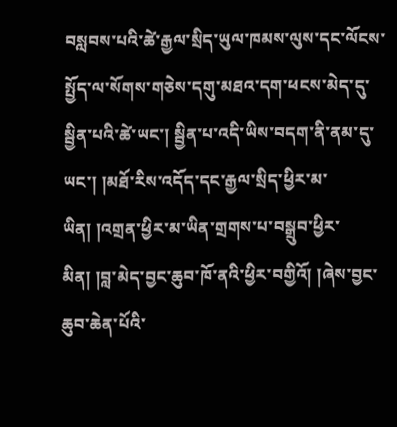བསླབས་པའི་ཚེ་རྒྱལ་སྲིད་ཡུལ་ཁམས་ལུས་དང་ལོངས་སྤྱོད་ལ་སོགས་གཅེས་དགུ་མཐའ་དག་ཕངས་མེད་དུ་སྦྱིན་པའི་ཚེ་ཡང་། སྦྱིན་པ་འདི་ཡིས་བདག་ནི་ནམ་དུ་ཡང་། །མཐོ་རིས་འདོད་དང་རྒྱལ་སྲིད་ཕྱིར་མ་ཡིན། །འགྲན་ཕྱིར་མ་ཡིན་གྲགས་པ་བསྒྲུབ་ཕྱིར་མིན། །བླ་མེད་བྱང་ཆུབ་ཁོ་ནའི་ཕྱིར་བགྱིའོ། །ཞེས་བྱང་ཆུབ་ཆེན་པོའི་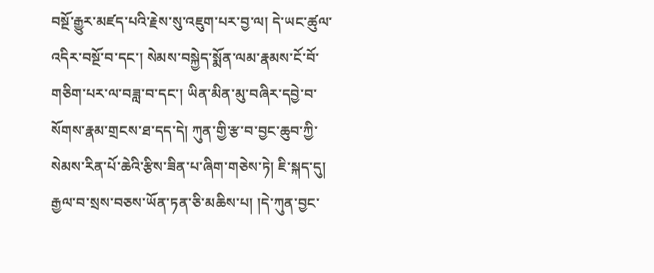བསྔོ་རྒྱུར་མཛད་པའི་རྗེས་སུ་འཇུག་པར་བྱ་ལ། དེ་ཡང་ཚུལ་འདིར་བསྔོ་བ་དང་། སེམས་བསྐྱེད་སྨོན་ལམ་རྣམས་ངོ་བོ་གཅིག་པར་ལ་བཟླ་བ་དང་། ཡིན་མིན་མུ་བཞིར་དབྱེ་བ་སོགས་རྣམ་གྲངས་ཐ་དད་དེ། ཀུན་གྱི་རྩ་བ་བྱང་ཆུབ་ཀྱི་སེམས་རིན་པོ་ཆེའི་རྩིས་ཟིན་པ་ཞིག་གཅེས་ཏེ། ཇི་སྐད་དུ། རྒྱལ་བ་སྲས་བཅས་ཡོན་ཏན་ཅི་མཆིས་པ། །དེ་ཀུན་བྱང་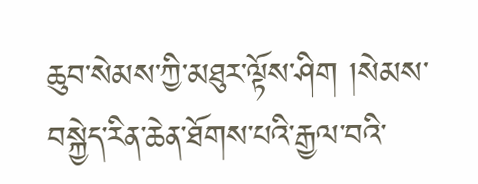ཆུབ་སེམས་ཀྱི་མཐུར་ལྟོས་ཤིག །སེམས་བསྐྱེད་རིན་ཆེན་ཐོགས་པའི་རྒྱལ་བའི་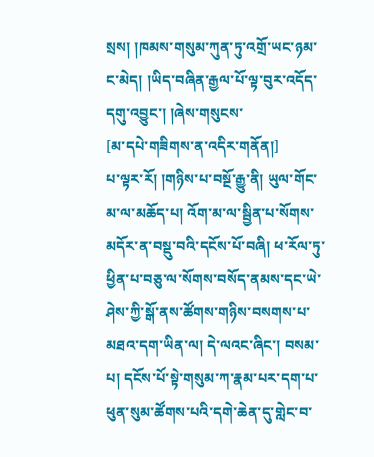སྲས། །ཁམས་གསུམ་ཀུན་ཏུ་འགྲོ་ཡང་ཉམ་ང་མེད། །ཡིད་བཞིན་རྒྱལ་པོ་ལྟ་བུར་འདོད་དགུ་འབྱུང་། །ཞེས་གསུངས་
[མ་དཔེ་གཟིགས་ན་འདིར་གནོན།]
པ་ལྟར་རོ། །གཉིས་པ་བསྔོ་རྒྱུ་ནི། ཡུལ་གོང་མ་ལ་མཆོད་པ། འོག་མ་ལ་སྦྱིན་པ་སོགས་མདོར་ན་བསྡུ་བའི་དངོས་པོ་བཞི། ཕ་རོལ་ཏུ་ཕྱིན་པ་བཅུ་ལ་སོགས་བསོད་ནམས་དང་ཡེ་ཤེས་ཀྱི་སྒོ་ནས་ཚོགས་གཉིས་བསགས་པ་མཐའ་དག་ཡིན་ལ། དེ་ལའང་ཞིང་། བསམ་པ། དངོས་པོ་སྟེ་གསུམ་ཀ་རྣམ་པར་དག་པ་ཕུན་སུམ་ཚོགས་པའི་དགེ་ཆེན་དུ་གླེང་བ་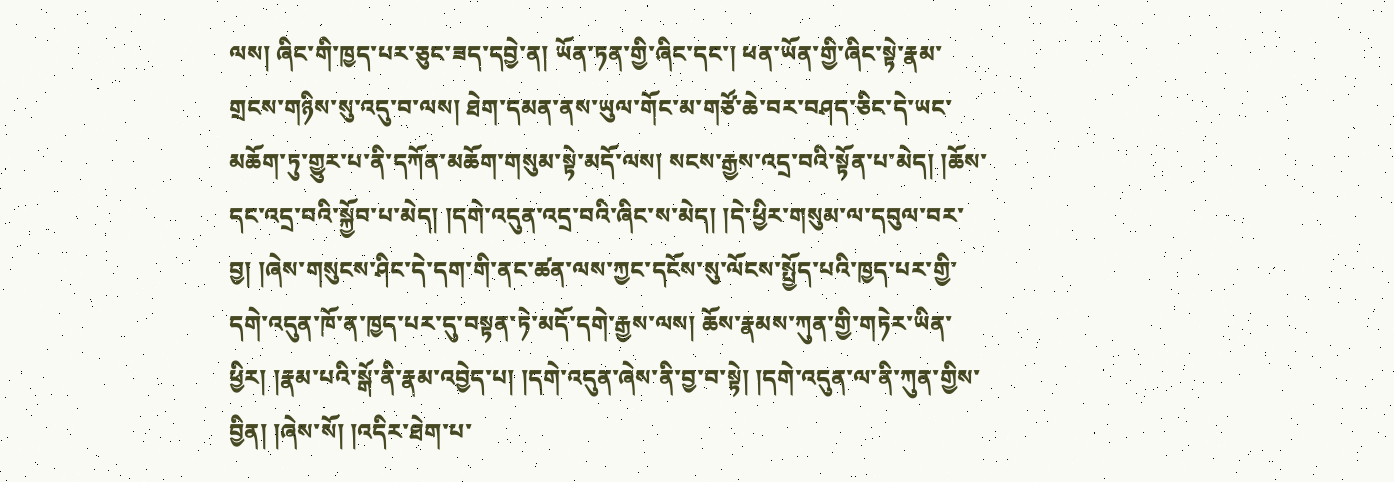ལས། ཞིང་གི་ཁྱད་པར་ཅུང་ཟད་དབྱེ་ན། ཡོན་ཏན་གྱི་ཞིང་དང་། ཕན་ཡོན་གྱི་ཞིང་སྟེ་རྣམ་གྲངས་གཉིས་སུ་འདུ་བ་ལས། ཐེག་དམན་ནས་ཡུལ་གོང་མ་གཙོ་ཆེ་བར་བཤད་ཅིང་དེ་ཡང་མཆོག་ཏུ་གྱུར་པ་ནི་དཀོན་མཆོག་གསུམ་སྟེ་མདོ་ལས། སངས་རྒྱས་འདྲ་བའི་སྟོན་པ་མེད། །ཆོས་དང་འདྲ་བའི་སྐྱོབ་པ་མེད། །དགེ་འདུན་འདྲ་བའི་ཞིང་ས་མེད། །དེ་ཕྱིར་གསུམ་ལ་དབུལ་བར་བྱ། །ཞེས་གསུངས་ཤིང་དེ་དག་གི་ནང་ཚན་ལས་ཀྱང་དངོས་སུ་ལོངས་སྤྱོད་པའི་ཁྱད་པར་གྱི་དགེ་འདུན་ཁོ་ན་ཁྱད་པར་དུ་བསྟན་ཏེ་མདོ་དགེ་རྒྱས་ལས། ཆོས་རྣམས་ཀུན་གྱི་གཏེར་ཡིན་ཕྱིར། །རྣམ་པའི་སྒོ་ནི་རྣམ་འབྱེད་པ། །དགེ་འདུན་ཞེས་ནི་བྱ་བ་སྟེ། །དགེ་འདུན་ལ་ནི་ཀུན་གྱིས་བྱིན། །ཞེས་སོ། །འདིར་ཐེག་པ་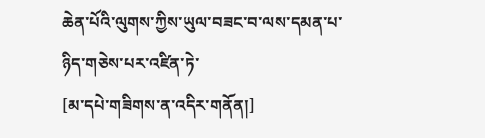ཆེན་པོའི་ལུགས་ཀྱིས་ཡུལ་བཟང་བ་ལས་དམན་པ་ཉིད་གཅེས་པར་འཛིན་ཏེ་
[མ་དཔེ་གཟིགས་ན་འདིར་གནོན།]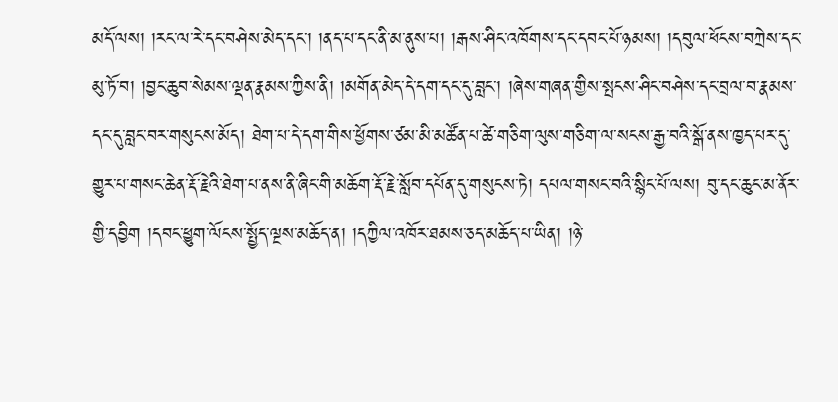མདོ་ལས། །རང་ལ་རེ་དང་བཤེས་མེད་དང་། །ནད་པ་དང་ནི་མ་ནུས་པ། །རྒས་ཤིང་འཁོགས་དང་དབང་པོ་ཉམས། །དབུལ་ཕོངས་བཀྲེས་དང་མུ་ཏོ་བ། །བྱང་ཆུབ་སེམས་ལྡན་རྣམས་ཀྱིས་ནི། །མགོན་མེད་དེ་དག་དང་དུ་བླང་། །ཞེས་གཞན་གྱིས་སྤངས་ཤིང་བཤེས་དང་བྲལ་བ་རྣམས་དང་དུ་བླང་བར་གསུངས་མོད། ཐེག་པ་དེ་དག་གིས་ཕྱོགས་ཙམ་མི་མཚོན་པ་ཚེ་གཅིག་ལུས་གཅིག་ལ་སངས་རྒྱ་བའི་སྒོ་ནས་ཁྱད་པར་དུ་གྱུར་པ་གསང་ཆེན་རྡོ་རྗེའི་ཐེག་པ་ནས་ནི་ཞིང་གི་མཆོག་རྡོ་རྗེ་སློབ་དཔོན་དུ་གསུངས་ཏེ། དཔལ་གསང་བའི་སྙིང་པོ་ལས། བུ་དང་ཆུང་མ་ནོར་གྱི་དབྱིག །དབང་ཕྱུག་ལོངས་སྤྱོད་ལྔས་མཆོད་ན། །དཀྱིལ་འཁོར་ཐམས་ཅད་མཆོད་པ་ཡིན། །ཉེ་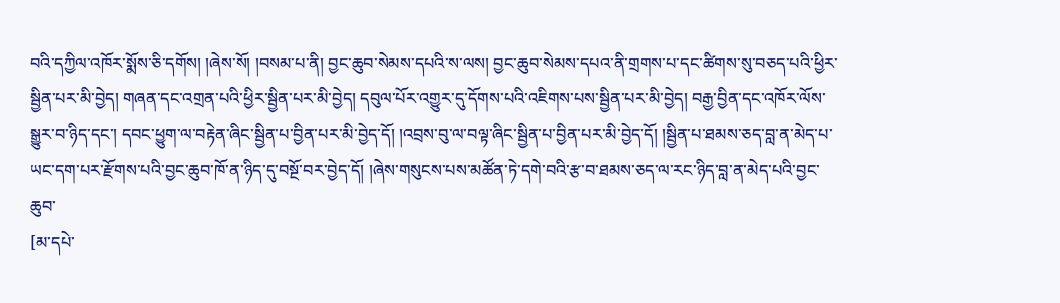བའི་དཀྱིལ་འཁོར་སྨོས་ཅི་དགོས། །ཞེས་སོ། །བསམ་པ་ནི། བྱང་ཆུབ་སེམས་དཔའི་ས་ལས། བྱང་ཆུབ་སེམས་དཔའ་ནི་གྲགས་པ་དང་ཚིགས་སུ་བཅད་པའི་ཕྱིར་སྦྱིན་པར་མི་བྱེད། གཞན་དང་འགྲན་པའི་ཕྱིར་སྦྱིན་པར་མི་བྱེད། དབུལ་པོར་འགྱུར་དུ་དོགས་པའི་འཇིགས་པས་སྦྱིན་པར་མི་བྱེད། བརྒྱ་བྱིན་དང་འཁོར་ལོས་སྒྱུར་བ་ཉིད་དང་། དབང་ཕྱུག་ལ་བརྟེན་ཞིང་སྦྱིན་པ་བྱིན་པར་མི་བྱེད་དོ། །འབྲས་བུ་ལ་བལྟ་ཞིང་སྦྱིན་པ་བྱིན་པར་མི་བྱེད་དོ། །སྦྱིན་པ་ཐམས་ཅད་བླ་ན་མེད་པ་ཡང་དག་པར་རྫོགས་པའི་བྱང་ཆུབ་ཁོ་ན་ཉིད་དུ་བསྔོ་བར་བྱེད་དོ། །ཞེས་གསུངས་པས་མཚོན་ཏེ་དགེ་བའི་རྩ་བ་ཐམས་ཅད་ལ་རང་ཉིད་བླ་ན་མེད་པའི་བྱང་ཆུབ་
[མ་དཔེ་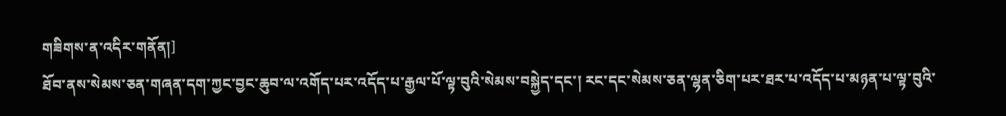གཟིགས་ན་འདིར་གནོན།]
ཐོབ་ནས་སེམས་ཅན་གཞན་དག་ཀྱང་བྱང་ཆུབ་ལ་འགོད་པར་འདོད་པ་རྒྱལ་པོ་ལྟ་བུའི་སེམས་བསྐྱེད་དང་། རང་དང་སེམས་ཅན་ལྷན་ཅིག་པར་ཐར་པ་འདོད་པ་མཉན་པ་ལྟ་བུའི་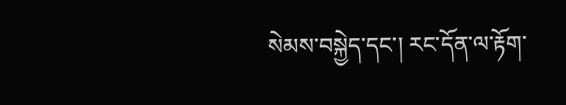སེམས་བསྐྱེད་དང་། རང་དོན་ལ་རྟོག་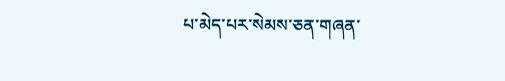པ་མེད་པར་སེམས་ཅན་གཞན་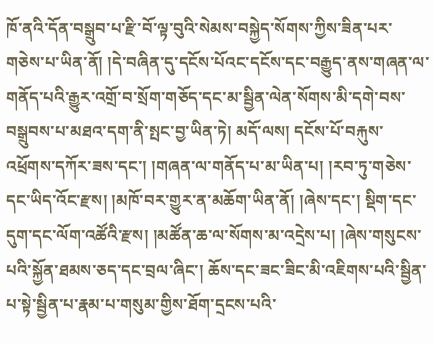ཁོ་ནའི་དོན་བསྒྲུབ་པ་རྫི་བོ་ལྟ་བུའི་སེམས་བསྐྱེད་སོགས་ཀྱིས་ཟིན་པར་གཅེས་པ་ཡིན་ནོ། །དེ་བཞིན་དུ་དངོས་པོའང་དངོས་དང་བརྒྱུད་ནས་གཞན་ལ་གནོད་པའི་རྒྱུར་འགྲོ་བ་སྲོག་གཅོད་དང་མ་སྦྱིན་ལེན་སོགས་མི་དགེ་བས་བསྒྲུབས་པ་མཐའ་དག་ནི་སྤང་བྱ་ཡིན་ཏེ། མདོ་ལས། དངོས་པོ་བརྐུས་འཕྲོགས་དཀོར་ཟས་དང་། །གཞན་ལ་གནོད་པ་མ་ཡིན་པ། །རབ་ཏུ་གཅེས་དང་ཡིད་འོང་རྫས། །མཁོ་བར་གྱུར་ན་མཆོག་ཡིན་ནོ། །ཞེས་དང་། སྡིག་དང་དུག་དང་ལོག་འཚོའི་རྫས། །མཚོན་ཆ་ལ་སོགས་མ་འདྲེས་པ། །ཞེས་གསུངས་པའི་སྐྱོན་ཐམས་ཅད་དང་བྲལ་ཞིང་། ཆོས་དང་ཟང་ཟིང་མི་འཇིགས་པའི་སྦྱིན་པ་སྟེ་སྦྱིན་པ་རྣམ་པ་གསུམ་གྱིས་ཐོག་དྲངས་པའི་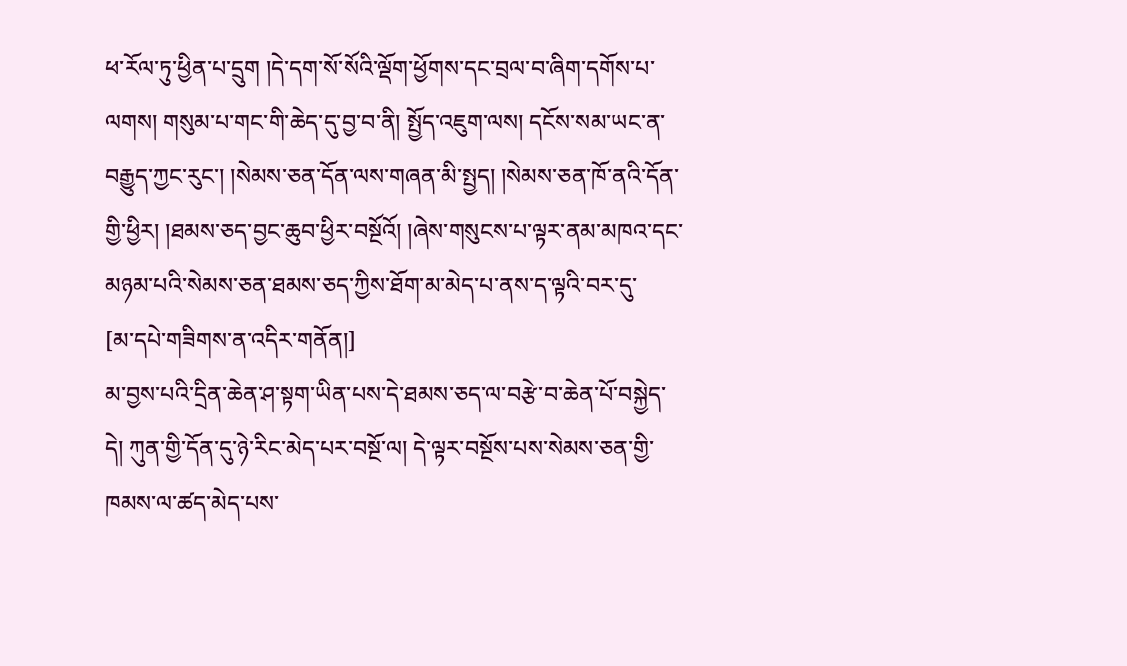ཕ་རོལ་ཏུ་ཕྱིན་པ་དྲུག །དེ་དག་སོ་སོའི་ལྡོག་ཕྱོགས་དང་བྲལ་བ་ཞིག་དགོས་པ་ལགས། གསུམ་པ་གང་གི་ཆེད་དུ་བྱ་བ་ནི། སྤྱོད་འཇུག་ལས། དངོས་སམ་ཡང་ན་བརྒྱུད་ཀྱང་རུང་། །སེམས་ཅན་དོན་ལས་གཞན་མི་སྤྱད། །སེམས་ཅན་ཁོ་ནའི་དོན་གྱི་ཕྱིར། །ཐམས་ཅད་བྱང་ཆུབ་ཕྱིར་བསྔོའོ། །ཞེས་གསུངས་པ་ལྟར་ནམ་མཁའ་དང་མཉམ་པའི་སེམས་ཅན་ཐམས་ཅད་ཀྱིས་ཐོག་མ་མེད་པ་ནས་ད་ལྟའི་བར་དུ་
[མ་དཔེ་གཟིགས་ན་འདིར་གནོན།]
མ་བྱས་པའི་དྲིན་ཆེན་ཤ་སྟག་ཡིན་པས་དེ་ཐམས་ཅད་ལ་བརྩེ་བ་ཆེན་པོ་བསྐྱེད་དེ། ཀུན་གྱི་དོན་དུ་ཉེ་རིང་མེད་པར་བསྔོ་ལ། དེ་ལྟར་བསྔོས་པས་སེམས་ཅན་གྱི་ཁམས་ལ་ཚད་མེད་པས་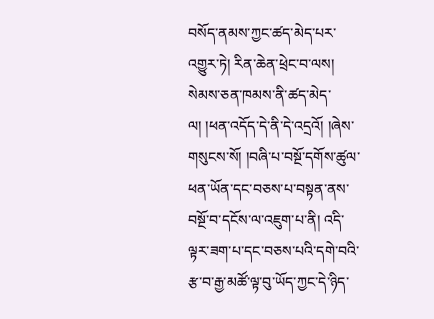བསོད་ནམས་ཀྱང་ཚད་མེད་པར་འགྱུར་ཏེ། རིན་ཆེན་ཕྲེང་བ་ལས། སེམས་ཅན་ཁམས་ནི་ཚད་མེད་ལ། །ཕན་འདོད་དེ་ནི་དེ་འདྲའོ། །ཞེས་གསུངས་སོ། །བཞི་པ་བསྔོ་དགོས་ཚུལ་ཕན་ཡོན་དང་བཅས་པ་བསྟན་ནས་བསྔོ་བ་དངོས་ལ་འཇུག་པ་ནི། འདི་ལྟར་ཟག་པ་དང་བཅས་པའི་དགེ་བའི་རྩ་བ་རྒྱ་མཚོ་ལྟ་བུ་ཡོད་ཀྱང་དེ་ཉིད་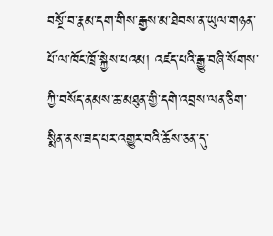བསྔོ་བ་རྣམ་དག་གིས་རྒྱས་མ་ཐེབས་ན་ཡུལ་གཉན་པོ་ལ་ཁོང་ཁྲོ་སྐྱེས་པའམ། འཛད་པའི་རྒྱུ་བཞི་སོགས་ཀྱི་བསོད་ནམས་ཆ་མཐུན་གྱི་དགེ་འབྲས་ལན་ཅིག་སྨིན་ནས་ཟད་པར་འགྱུར་བའི་ཆོས་ཅན་དུ་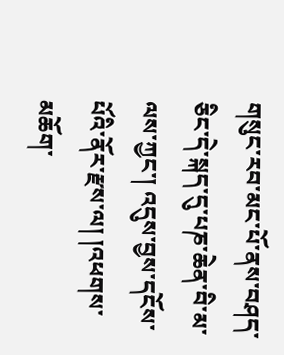གསུང་རབ་མང་པོ་ནས་བཤད་ཅིང་དེ་སྐད་དུ་པཎ་ཆེན་བི་མ་ལས་ཀྱང་། འདུས་བྱས་དངོས་པོའི་ནོར་རྫས་ལ། །འཕགས་མཆོག་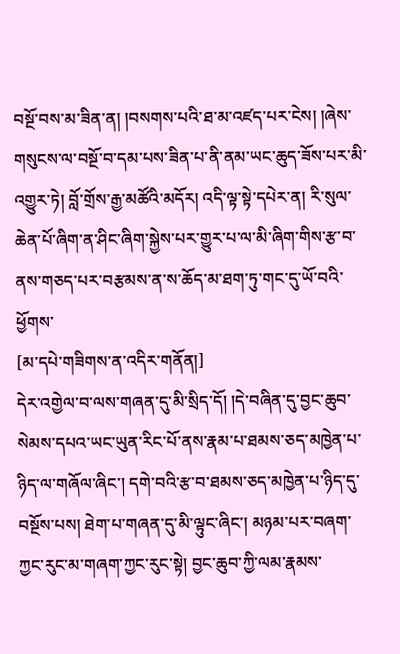བསྔོ་བས་མ་ཟིན་ན། །བསགས་པའི་ཐ་མ་འཛད་པར་ངེས། །ཞེས་གསུངས་ལ་བསྔོ་བ་དམ་པས་ཟིན་པ་ནི་ནམ་ཡང་ཆུད་ཟོས་པར་མི་འགྱུར་ཏེ། བློ་གྲོས་རྒྱ་མཚོའི་མདོར། འདི་ལྟ་སྟེ་དཔེར་ན། རི་སུལ་ཆེན་པོ་ཞིག་ན་ཤིང་ཞིག་སྐྱེས་པར་གྱུར་པ་ལ་མི་ཞིག་གིས་རྩ་བ་ནས་གཅད་པར་བརྩམས་ན་ས་ཆོད་མ་ཐག་ཏུ་གང་དུ་ཡོ་བའི་ཕྱོགས་
[མ་དཔེ་གཟིགས་ན་འདིར་གནོན།]
དེར་འགྱེལ་བ་ལས་གཞན་དུ་མི་སྲིད་དོ། །དེ་བཞིན་དུ་བྱང་ཆུབ་སེམས་དཔའ་ཡང་ཡུན་རིང་པོ་ནས་རྣམ་པ་ཐམས་ཅད་མཁྱེན་པ་ཉིད་ལ་གཞོལ་ཞིང་། དགེ་བའི་རྩ་བ་ཐམས་ཅད་མཁྱེན་པ་ཉིད་དུ་བསྔོས་པས། ཐེག་པ་གཞན་དུ་མི་ལྟུང་ཞིང་། མཉམ་པར་བཞག་ཀྱང་རུང་མ་གཞག་ཀྱང་རུང་སྟེ། བྱང་ཆུབ་ཀྱི་ལམ་རྣམས་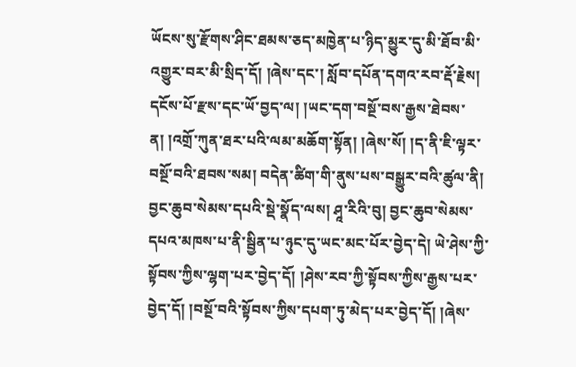ཡོངས་སུ་རྫོགས་ཤིང་ཐམས་ཅད་མཁྱེན་པ་ཉིད་མྱུར་དུ་མི་ཐོབ་མི་འགྱུར་བར་མི་སྲིད་དོ། །ཞེས་དང་། སློབ་དཔོན་དགའ་རབ་རྡོ་རྗེས། དངོས་པོ་རྫས་དང་ཡོ་བྱད་ལ། །ཡང་དག་བསྔོ་བས་རྒྱས་ཐེབས་ན། །འགྲོ་ཀུན་ཐར་པའི་ལམ་མཆོག་སྟོན། །ཞེས་སོ། །ད་ནི་ཇི་ལྟར་བསྔོ་བའི་ཐབས་སམ། བདེན་ཚིག་གི་ནུས་པས་བསྒྱུར་བའི་ཚུལ་ནི། བྱང་ཆུབ་སེམས་དཔའི་སྡེ་སྣོད་ལས། ཤཱ་རིའི་བུ། བྱང་ཆུབ་སེམས་དཔའ་མཁས་པ་ནི་སྦྱིན་པ་ཉུང་དུ་ཡང་མང་པོར་བྱེད་དེ། ཡེ་ཤེས་ཀྱི་སྟོབས་ཀྱིས་ལྷག་པར་བྱེད་དོ། །ཤེས་རབ་ཀྱི་སྟོབས་ཀྱིས་རྒྱས་པར་བྱེད་དོ། །བསྔོ་བའི་སྟོབས་ཀྱིས་དཔག་ཏུ་མེད་པར་བྱེད་དོ། །ཞེས་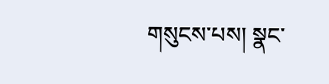གསུངས་པས། སྣང་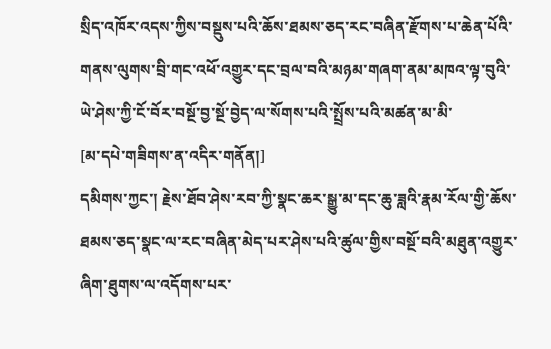སྲིད་འཁོར་འདས་ཀྱིས་བསྡུས་པའི་ཆོས་ཐམས་ཅད་རང་བཞིན་རྫོགས་པ་ཆེན་པོའི་གནས་ལུགས་བྲི་གང་འཕོ་འགྱུར་དང་བྲལ་བའི་མཉམ་གཞག་ནམ་མཁའ་ལྟ་བུའི་ཡེ་ཤེས་ཀྱི་ངོ་བོར་བསྔོ་བྱ་སྔོ་བྱེད་ལ་སོགས་པའི་སྤྲོས་པའི་མཚན་མ་མི་
[མ་དཔེ་གཟིགས་ན་འདིར་གནོན།]
དམིགས་ཀྱང་། རྗེས་ཐོབ་ཤེས་རབ་ཀྱི་སྣང་ཆར་སྒྱུ་མ་དང་ཆུ་ཟླའི་རྣམ་རོལ་གྱི་ཆོས་ཐམས་ཅད་སྣང་ལ་རང་བཞིན་མེད་པར་ཤེས་པའི་ཚུལ་གྱིས་བསྔོ་བའི་མཐུན་འགྱུར་ཞིག་ཐུགས་ལ་འདོགས་པར་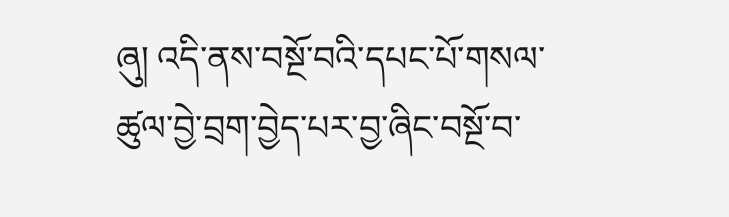ཞུ། འདི་ནས་བསྔོ་བའི་དཔང་པོ་གསལ་ཚུལ་བྱེ་བྲག་བྱེད་པར་བྱ་ཞིང་བསྔོ་བ་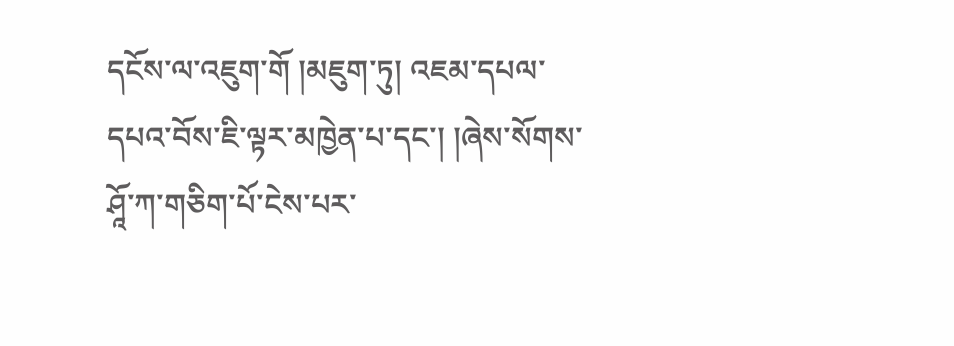དངོས་ལ་འཇུག་གོ །མཇུག་ཏུ། འཇམ་དཔལ་དཔའ་བོས་ཇི་ལྟར་མཁྱེན་པ་དང་། །ཞེས་སོགས་ཤཱོ་ཀ་གཅིག་པོ་ངེས་པར་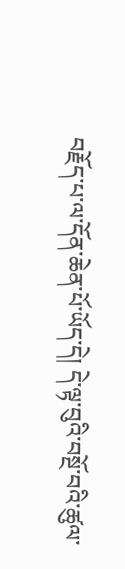བརྗོད་པ་ལ་དོན་ཆེན་པོ་ཡོད་དེ། དེ་ལྟ་བུའི་བསྔོ་བའི་ཚུལ་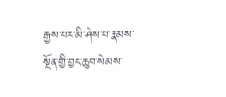རྒྱས་པར་མི་ཤེས་པ་རྣམས་སྔོན་གྱི་བྱང་ཆུབ་སེམས་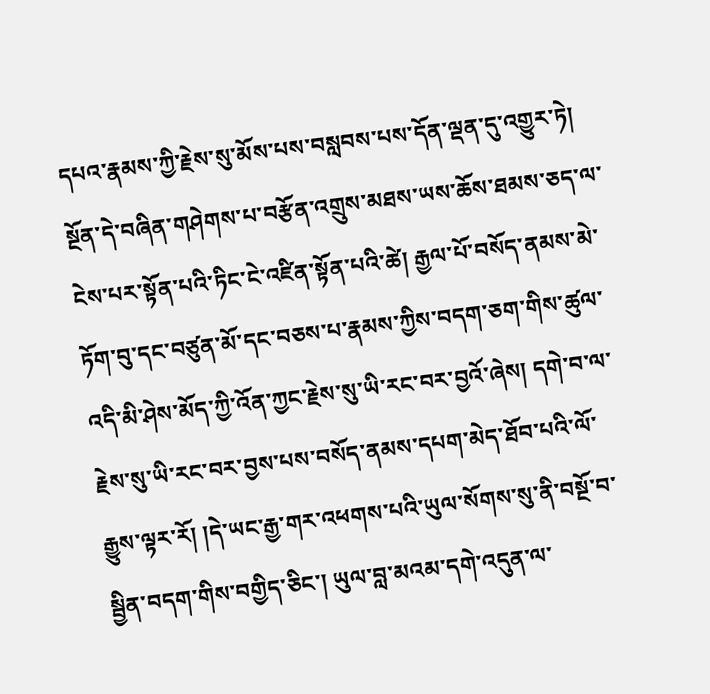དཔའ་རྣམས་ཀྱི་རྗེས་སུ་མོས་པས་བསླབས་པས་དོན་ལྡན་དུ་འགྱུར་ཏེ། སྔོན་དེ་བཞིན་གཤེགས་པ་བརྩོན་འགྲུས་མཐས་ཡས་ཆོས་ཐམས་ཅད་ལ་ངེས་པར་སྟོན་པའི་ཏིང་ངེ་འཛིན་སྟོན་པའི་ཚེ། རྒྱལ་པོ་བསོད་ནམས་མེ་ཏོག་བུ་དང་བཙུན་མོ་དང་བཅས་པ་རྣམས་ཀྱིས་བདག་ཅག་གིས་ཚུལ་འདི་མི་ཤེས་མོད་ཀྱི་འོན་ཀྱང་རྗེས་སུ་ཡི་རང་བར་བྱའོ་ཞེས། དགེ་བ་ལ་རྗེས་སུ་ཡི་རང་བར་བྱས་པས་བསོད་ནམས་དཔག་མེད་ཐོབ་པའི་ལོ་རྒྱུས་ལྟར་རོ། །དེ་ཡང་རྒྱ་གར་འཕགས་པའི་ཡུལ་སོགས་སུ་ནི་བསྔོ་བ་སྦྱིན་བདག་གིས་བགྱིད་ཅིང་། ཡུལ་བླ་མའམ་དགེ་འདུན་ལ་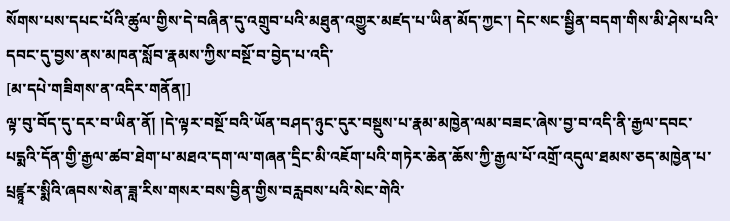སོགས་པས་དཔང་པོའི་ཚུལ་གྱིས་དེ་བཞིན་དུ་འགྲུབ་པའི་མཐུན་འགྱུར་མཛད་པ་ཡིན་མོད་ཀྱང་། དེང་སང་སྦྱིན་བདག་གིས་མི་ཤེས་པའི་དབང་དུ་བྱས་ནས་མཁན་སློབ་རྣམས་ཀྱིས་བསྔོ་བ་བྱེད་པ་འདི་
[མ་དཔེ་གཟིགས་ན་འདིར་གནོན།]
ལྟ་བུ་བོད་དུ་དར་བ་ཡིན་ནོ། །དེ་ལྟར་བསྔོ་བའི་ཡོན་བཤད་ཉུང་དུར་བསྡུས་པ་རྣམ་མཁྱེན་ལམ་བཟང་ཞེས་བྱ་བ་འདི་ནི་རྒྱལ་དབང་པདྨའི་དོན་གྱི་རྒྱལ་ཚབ་ཐེག་པ་མཐའ་དག་ལ་གཞན་དྲིང་མི་འཇོག་པའི་གཏེར་ཆེན་ཆོས་ཀྱི་རྒྱལ་པོ་འགྲོ་འདུལ་ཐམས་ཅད་མཁྱེན་པ་པྲཛྙཱར་སྨིའི་ཞབས་སེན་ཟླ་རིས་གསར་བས་བྱིན་གྱིས་བརླབས་པའི་སེང་གེའི་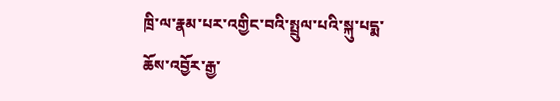ཁྲི་ལ་རྣམ་པར་འགྱིང་བའི་སྤྲུལ་པའི་སྐུ་པདྨ་ཆོས་འབྱོར་རྒྱ་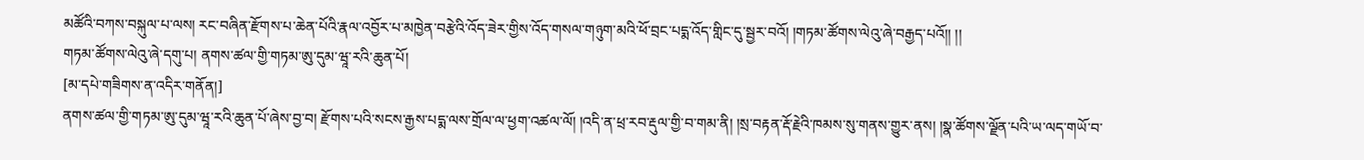མཚོའི་བཀས་བསྐུལ་པ་ལས། རང་བཞིན་རྫོགས་པ་ཆེན་པོའི་རྣལ་འབྱོར་པ་མཁྱེན་བརྩེའི་འོད་ཟེར་གྱིས་འོད་གསལ་གཉུག་མའི་ཕོ་བྲང་པདྨ་འོད་གླིང་དུ་སྦྱར་བའོ། །གཏམ་ཚོགས་ལེའུ་ཞེ་བརྒྱད་པའོ།། །།
གཏམ་ཚོགས་ལེའུ་ཞེ་དགུ་པ། ནགས་ཚལ་གྱི་གཏམ་ཨུ་དུམ་ཝཱ་རའི་ཆུན་པོ།
[མ་དཔེ་གཟིགས་ན་འདིར་གནོན།]
ནགས་ཚལ་གྱི་གཏམ་ཨུ་དུམ་ཝཱ་རའི་ཆུན་པོ་ཞེས་བྱ་བ། རྫོགས་པའི་སངས་རྒྱས་པདྨ་ལས་གྲོལ་ལ་ཕྱག་འཚལ་ལོ། །འདི་ན་ཕྲ་རབ་རྡུལ་གྱི་བ་གམ་ནི། །སྲ་བརྟན་རྡོ་རྗེའི་ཁམས་སུ་གནས་གྱུར་ནས། །སྣ་ཚོགས་ལྗོན་པའི་ཡ་ལད་གཡོ་བ་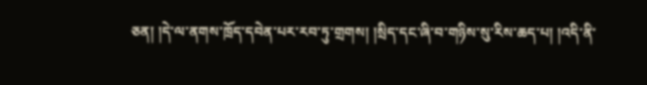ཅན། །དེ་ལ་ནགས་ཁྲོད་དབེན་པར་རབ་ཏུ་གྲགས། །སྲིད་དང་ཞི་བ་གཉིས་སུ་རིས་ཆད་པ། །འདི་ནི་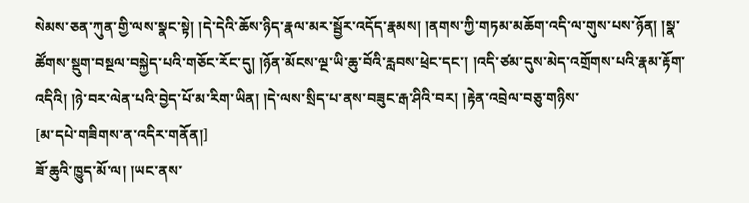སེམས་ཅན་ཀུན་གྱི་ལས་སྣང་སྟེ། །དེ་དེའི་ཆོས་ཉིད་རྣལ་མར་སྦྱོར་འདོད་རྣམས། །ནགས་ཀྱི་གཏམ་མཆོག་འདི་ལ་གུས་པས་ཉོན། །སྣ་ཚོགས་སྡུག་བསྔལ་བསྐྱེད་པའི་གཅོང་རོང་དུ། །ཉོན་མོངས་ལྔ་ཡི་ཆུ་བོའི་རླབས་ཕྲེང་དང་། །འདི་ཙམ་དུས་མེད་འགྲོགས་པའི་རྣམ་རྟོག་འདིའི། །ཉེ་བར་ལེན་པའི་བྱེད་པོ་མ་རིག་ཡིན། །དེ་ལས་སྲིད་པ་ནས་བཟུང་རྒ་ཤིའི་བར། །རྟེན་འབྲེལ་བཅུ་གཉིས་
[མ་དཔེ་གཟིགས་ན་འདིར་གནོན།]
ཟོ་ཆུའི་ཁྱུད་མོ་ལ། །ཡང་ནས་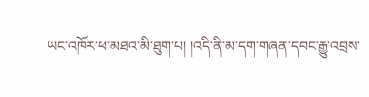ཡང་འཁོར་ཕ་མཐའ་མི་ཐུག་པ། །འདི་ནི་མ་དག་གཞན་དབང་རྒྱུ་འབྲས་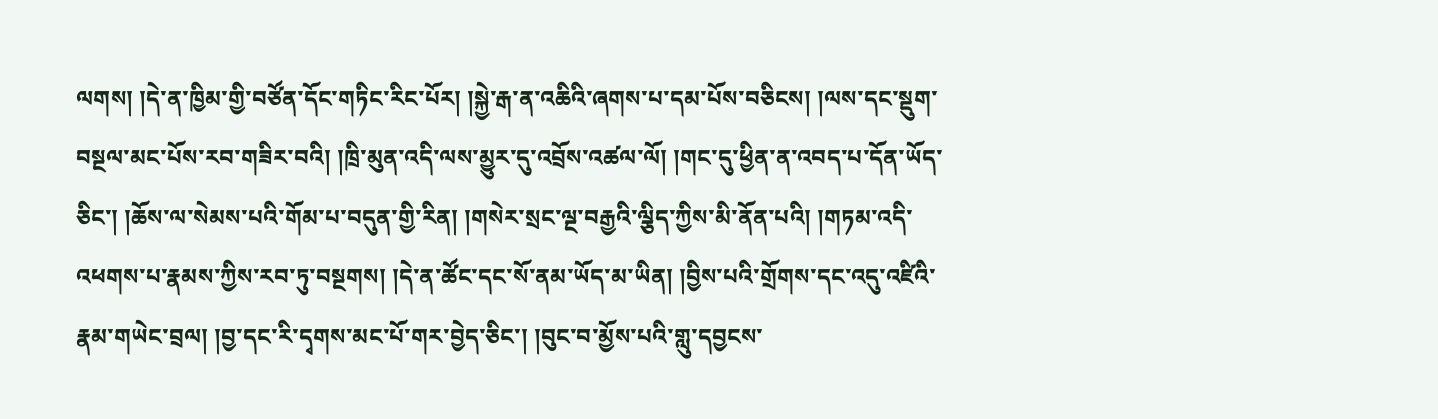ལགས། །དེ་ན་ཁྱིམ་གྱི་བཙོན་དོང་གཏིང་རིང་པོར། །སྐྱེ་རྒ་ན་འཆིའི་ཞགས་པ་དམ་པོས་བཅིངས། །ལས་དང་སྡུག་བསྔལ་མང་པོས་རབ་གཟིར་བའི། །ཁྲི་མུན་འདི་ལས་མྱུར་དུ་འབྲོས་འཚལ་ལོ། །གང་དུ་ཕྱིན་ན་འབད་པ་དོན་ཡོད་ཅིང་། །ཆོས་ལ་སེམས་པའི་གོམ་པ་བདུན་གྱི་རིན། །གསེར་སྲང་ལྔ་བརྒྱའི་ལྕིད་ཀྱིས་མི་ནོན་པའི། །གཏམ་འདི་འཕགས་པ་རྣམས་ཀྱིས་རབ་ཏུ་བསྔགས། །དེ་ན་ཚོང་དང་སོ་ནམ་ཡོད་མ་ཡིན། །བྱིས་པའི་གྲོགས་དང་འདུ་འཛིའི་རྣམ་གཡེང་བྲལ། །བྱ་དང་རི་དྭགས་མང་པོ་གར་བྱེད་ཅིང་། །བུང་བ་མྱོས་པའི་གླུ་དབྱངས་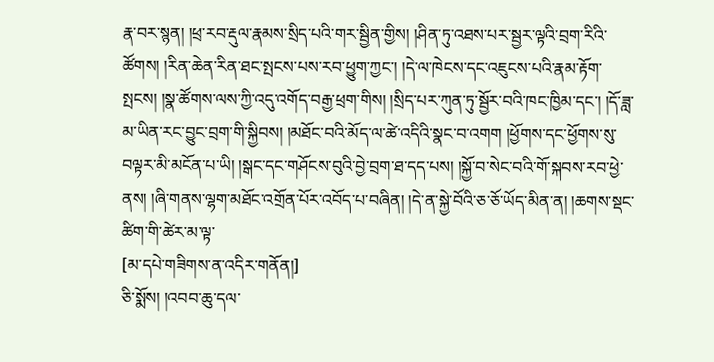རྣ་བར་སྙན། །ཕྲ་རབ་རྡུལ་རྣམས་སྲིད་པའི་གར་སྦྱིན་གྱིས། །ཤིན་ཏུ་འཐས་པར་སྦྱར་ལྟའི་བྲག་རིའི་ཚོགས། །རིན་ཆེན་རིན་ཐང་སྤངས་པས་རབ་ཕྱུག་ཀྱང་། །དེ་ལ་ཁེངས་དང་འཇུངས་པའི་རྣམ་རྟོག་སྤངས། །སྣ་ཚོགས་ལས་ཀྱི་འདུ་འགོད་བརྒྱ་ཕྲག་གིས། །སྲིད་པར་ཀུན་ཏུ་སྦྱོར་བའི་ཁང་ཁྱིམ་དང་། །དོ་ཟླ་མ་ཡིན་རང་བྱུང་བྲག་གི་སྐྱིབས། །མཐོང་བའི་མོད་ལ་ཚེ་འདིའི་སྣང་བ་འགག །ཕྱོགས་དང་ཕྱོགས་སུ་བལྟར་མི་མངོན་པ་ཡི། །སྒང་དང་གཤོངས་བུའི་བྱེ་བྲག་ཐ་དད་པས། །སྐྱོ་བ་སེང་བའི་གོ་སྐབས་རབ་ཕྱེ་ནས། །ཞི་གནས་ལྷག་མཐོང་འགྲོན་པོར་འབོད་པ་བཞིན། །དེ་ན་སྐྱེ་བོའི་ཅ་ཅོ་ཡོད་མིན་ན། །ཆགས་སྡང་ཚིག་གི་ཚེར་མ་ལྟ་
[མ་དཔེ་གཟིགས་ན་འདིར་གནོན།]
ཅི་སྨོས། །འབབ་ཆུ་དལ་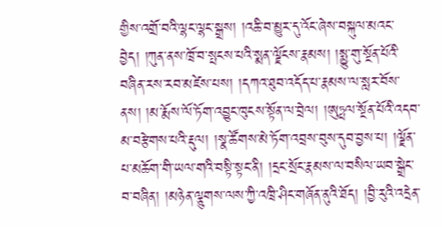གྱིས་འགྲོ་བའི་ལྷང་ལྷང་སྒྲས། །འཆི་བ་མྱུར་དུ་འོང་ཞེས་བསྐུལ་མའང་བྱེད། །ཀུན་ནས་ཁྲོ་བ་སྤངས་པའི་སྨན་ལྗོངས་རྣམས། །སྨྱུ་གུ་སྔོན་པོའི་བཞིན་རས་རབ་མཛེས་པས། །དཀའ་ཐུབ་འདོད་པ་རྣམས་ལ་སླར་བོས་ནས། །མ་རྨོས་ལོ་ཏོག་འབྱུང་ཁུངས་སྟོན་ལ་བྲེལ། །ཨུཏྤལ་སྔོན་པོའི་འདབ་མ་བརྩེགས་པའི་རྡུལ། །སྣ་ཚོགས་མེ་ཏོག་འབྲས་བུས་དུབ་བྱས་པ། །ལྗོན་པ་མཆོག་གི་ཡལ་གའི་བསྟི་སྟང་ནི། །དྲང་སྲོང་རྣམས་ལ་བསིལ་ཡབ་སྒྲེང་བ་བཞིན། །མཉེན་ལྕུགས་ལས་ཀྱི་འཁྲི་ཤིང་གཞོན་ནུའི་ཐོད། །བྱི་རུའི་འདྲེན་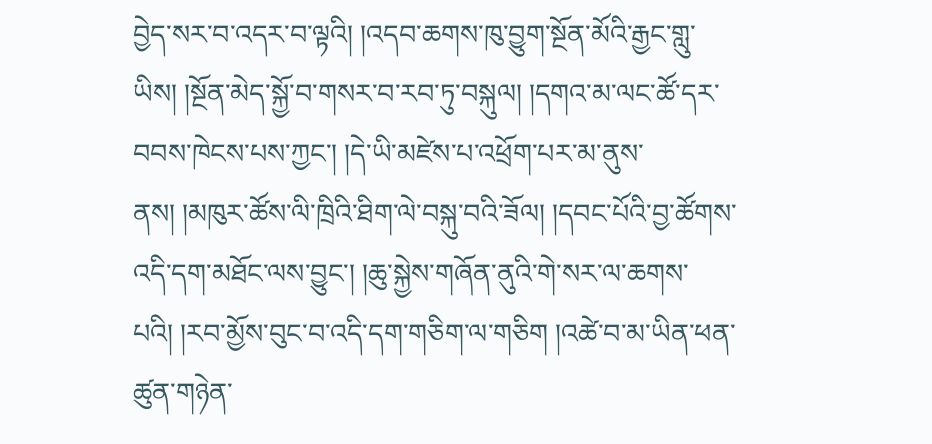བྱེད་སར་བ་འདར་བ་ལྟའི། །འདབ་ཆགས་ཁུ་བྱུག་སྔོན་མོའི་རྒྱང་གླུ་ཡིས། །སྔོན་མེད་སྐྱོ་བ་གསར་བ་རབ་ཏུ་བསྐུལ། །དགའ་མ་ལང་ཚོ་དར་བབས་ཁེངས་པས་ཀྱང་། །དེ་ཡི་མཛེས་པ་འཕྲོག་པར་མ་ནུས་ནས། །མཁུར་ཚོས་ལི་ཁྲིའི་ཐིག་ལེ་བསྐུ་བའི་ཟོལ། །དབང་པོའི་བྱ་ཚོགས་འདི་དག་མཐོང་ལས་བྱུང་། །ཆུ་སྐྱེས་གཞོན་ནུའི་གེ་སར་ལ་ཆགས་པའི། །རབ་མྱོས་བུང་བ་འདི་དག་གཅིག་ལ་གཅིག །འཚེ་བ་མ་ཡིན་ཕན་ཚུན་གཉེན་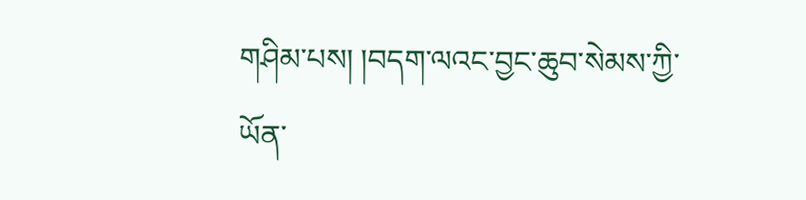གཤིམ་པས། །བདག་ལའང་བྱང་ཆུབ་སེམས་ཀྱི་ཡོན་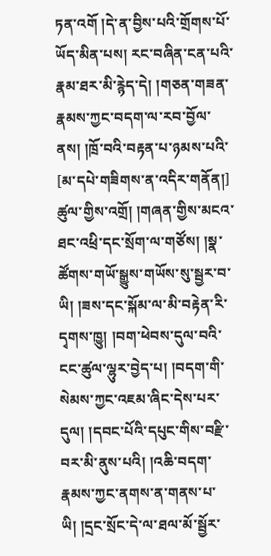ཏན་འགོ །དེ་ན་བྱིས་པའི་གྲོགས་པོ་ཡོད་མིན་པས། རང་བཞིན་ངན་པའི་རྣམ་ཐར་མི་རྙེད་དེ། །གཅན་གཟན་རྣམས་ཀྱང་བདག་ལ་རབ་བྱོལ་ནས། །ཁྲོ་བའི་བརྟན་པ་ཉམས་པའི་
[མ་དཔེ་གཟིགས་ན་འདིར་གནོན།]
ཚུལ་གྱིས་འགྲོ། །གཞན་གྱིས་མངའ་ཐང་འཕྲི་དང་སྲོག་ལ་གཙོས། །སྣ་ཚོགས་གཡོ་སྒྱུས་གཡོས་སུ་སྦྱར་བ་ཡི། །ཟས་དང་སྐོམ་ལ་མི་བརྟེན་རི་དྭགས་ཁྱུ། །བག་ཕེབས་དུལ་བའི་ངང་ཚུལ་ལྷུར་བྱེད་པ། །བདག་གི་སེམས་ཀྱང་འཇམ་ཞིང་དེས་པར་དུལ། །དབང་པོའི་དཔུང་གིས་བརྫི་བར་མི་ནུས་པའི། །འཆི་བདག་རྣམས་ཀྱང་ནགས་ན་གནས་པ་ཡི། །དྲང་སྲོང་དེ་ལ་ཐལ་མོ་སྦྱོར་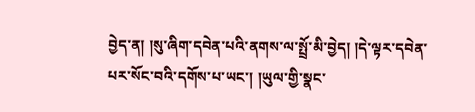བྱེད་ན། །སུ་ཞིག་དབེན་པའི་ནགས་ལ་སྤྲོ་མི་བྱེད། །དེ་ལྟར་དབེན་པར་སོང་བའི་དགོས་པ་ཡང་། །ཡུལ་གྱི་སྣང་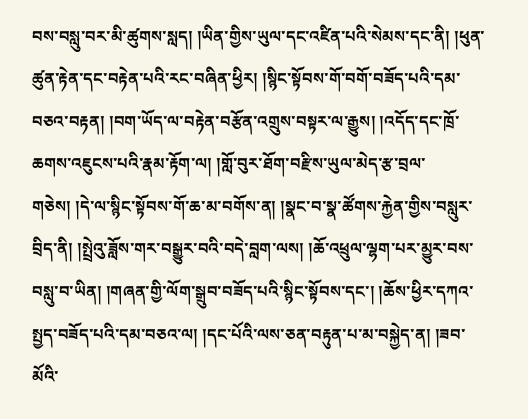བས་བསླུ་བར་མི་ཚུགས་སླད། །ཡིན་གྱིས་ཡུལ་དང་འཛིན་པའི་སེམས་དང་ནི། །ཕུན་ཚུན་རྟེན་དང་བརྟེན་པའི་རང་བཞིན་ཕྱིར། །སྙིང་སྟོབས་གོ་བགོ་བཟོད་པའི་དམ་བཅའ་བརྟན། །བག་ཡོད་ལ་བརྟེན་བརྩོན་འགྲུས་བསྟར་ལ་རྒྱུས། །འདོད་དང་ཁྲོ་ཆགས་འཇུངས་པའི་རྣམ་རྟོག་ལ། །གློ་བུར་ཐོག་བརྫིས་ཡུལ་མེད་རྩ་བྲལ་གཅེས། །དེ་ལ་སྙིང་སྟོབས་གོ་ཆ་མ་བགོས་ན། །སྣང་བ་སྣ་ཚོགས་རྐྱེན་གྱིས་བསླུར་བྲིད་ནི། །སྤྲེའུ་ཟློས་གར་བསྒྱུར་བའི་བདེ་བླག་ལས། །ཆོ་འཕྲུལ་ལྷག་པར་མྱུར་བས་བསླུ་བ་ཡིན། །གཞན་གྱི་ལོག་སྒྲུབ་བཟོད་པའི་སྙིང་སྟོབས་དང་། །ཆོས་ཕྱིར་དཀའ་སྤྱད་བཟོད་པའི་དམ་བཅའ་ལ། །དང་པོའི་ལས་ཅན་བརྟུན་པ་མ་བསྐྱེད་ན། །ཟབ་མོའི་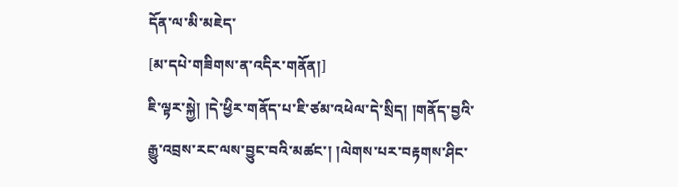དོན་ལ་མི་མཇེད་
[མ་དཔེ་གཟིགས་ན་འདིར་གནོན།]
ཇི་ལྟར་སྐྱེ། །དེ་ཕྱིར་གནོད་པ་ཇི་ཙམ་འཕེལ་དེ་སྲིད། །གནོད་བྱའི་རྒྱུ་འབྲས་རང་ལས་བྱུང་བའི་མཚང་། །ལེགས་པར་བརྟགས་ཤིང་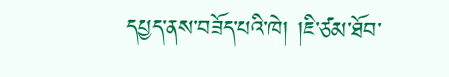དཔྱད་ནས་བཟོད་པའི་ཁེ། །ཇི་ཙམ་ཐོབ་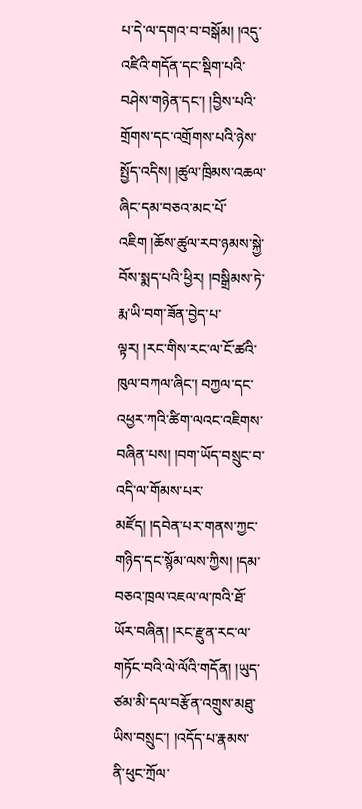པ་དེ་ལ་དགའ་བ་བསྒོམ། །འདུ་འཛིའི་གདོན་དང་སྡིག་པའི་བཤེས་གཉེན་དང་། །བྱིས་པའི་གྲོགས་དང་འགྲོགས་པའི་ཉེས་སྤྱོད་འདིས། །ཚུལ་ཁྲིམས་འཆལ་ཞིང་དམ་བཅའ་མང་པོ་འཇིག །ཆོས་ཚུལ་རབ་ཉམས་སྐྱེ་བོས་སྨད་པའི་ཕྱིར། །བསྒྲིམས་ཏེ་རྨ་ཡི་བག་ཟོན་བྱེད་པ་ལྟར། །རང་གིས་རང་ལ་ངོ་ཚའི་ཁུལ་བཀལ་ཞིང་། བཀྱལ་དང་འཕྱར་ཀའི་ཚིག་ལའང་འཇིགས་བཞིན་པས། །བག་ཡོད་བསྲུང་བ་འདི་ལ་གོམས་པར་མཛོད། །དབེན་པར་གནས་ཀྱང་གཉིད་དང་སྙོམ་ལས་ཀྱིས། །དམ་བཅའ་ཁྲལ་འཇལ་ལ་ཁའི་ཐོ་ཡོར་བཞིན། །རང་རྫུན་རང་ལ་གཏོང་བའི་ལེ་ལོའི་གདོན། །ཡུད་ཙམ་མི་དལ་བརྩོན་འགྲུས་མཐུ་ཡིས་བསྲུང་། །འདོད་པ་རྣམས་ནི་ཕུང་ཀྲོལ་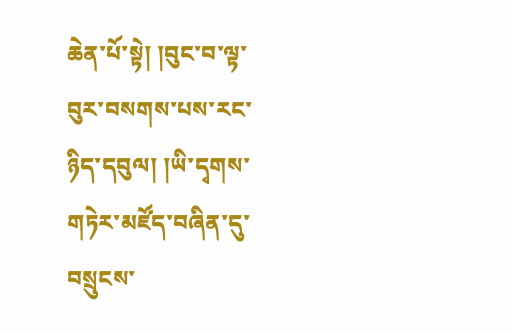ཆེན་པོ་སྟེ། །བུང་བ་ལྟ་བུར་བསགས་པས་རང་ཉིད་དབུལ། །ཡི་དྭགས་གཏེར་མཛོད་བཞིན་དུ་བསྲུངས་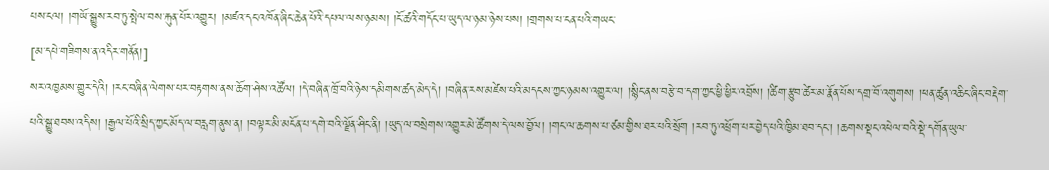པས་ངལ། །གཡོ་སྒྱུས་རབ་ཏུ་སྤེལ་བས་རྐུན་པོར་འགྱུར། །མཛའ་དང་འཁོན་ཞིང་ཆེན་པོའི་དཔལ་ལས་ཉམས། །ངོ་ཚའི་གདོང་པ་ཡུད་ལ་ཉམ་ཉེས་པས། །གྲགས་པ་ངན་པའི་གཡང་
[མ་དཔེ་གཟིགས་ན་འདིར་གནོན།]
སར་འཁྱམས་གྱུར་དེའི། །རང་བཞིན་ལེགས་པར་བརྟགས་ནས་ཆོག་ཤེས་འཚོལ། །དེ་བཞིན་ཁྲོ་བའི་ཉེས་དམིགས་ཚད་མེད་དེ། །བཞིན་རས་མཛེས་པའི་མདངས་ཀྱང་ཉམས་འགྱུར་ལ། །སྙིང་ནས་བརྩེ་བ་དག་ཀྱང་ཕྱི་ཕྱིར་འབྲོས། །ཚིག་རྩུབ་ཚེར་མ་རྣོན་པོས་དགྲ་བོ་འགུགས། །ཕན་ཚུན་འཆིང་ཞིང་བརྡེག་པའི་སྒྱུ་ཐབས་འདིས། །རྒྱལ་པོའི་སྲིད་ཀྱང་མོད་ལ་བརླག་ནུས་ན། །བལྟར་མི་མངོན་པ་དགེ་བའི་ལྗོན་ཤིང་ནི། །ཡུད་ལ་བསྲེགས་འགྱུར་མེ་ཚོགས་དེ་ལས་བྱོལ། །གང་ལ་ཆགས་པ་ཙམ་གྱིས་ཐར་པའི་སྲོག །རབ་ཏུ་འཕྲོག་པར་བྱེད་པའི་ཁྱིམ་ཐབ་དང་། །ཆགས་སྡང་འཕེལ་བའི་སྡེ་དགོན་ཡུལ་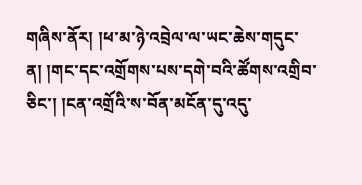གཞིས་ནོར། །ཕ་མ་ཉེ་འབྲེལ་ལ་ཡང་ཆེས་གདུང་ན། །གང་དང་འགྲོགས་པས་དགེ་བའི་ཚོགས་འགྲིབ་ཅིང་། །ངན་འགྲོའི་ས་བོན་མངོན་དུ་འདུ་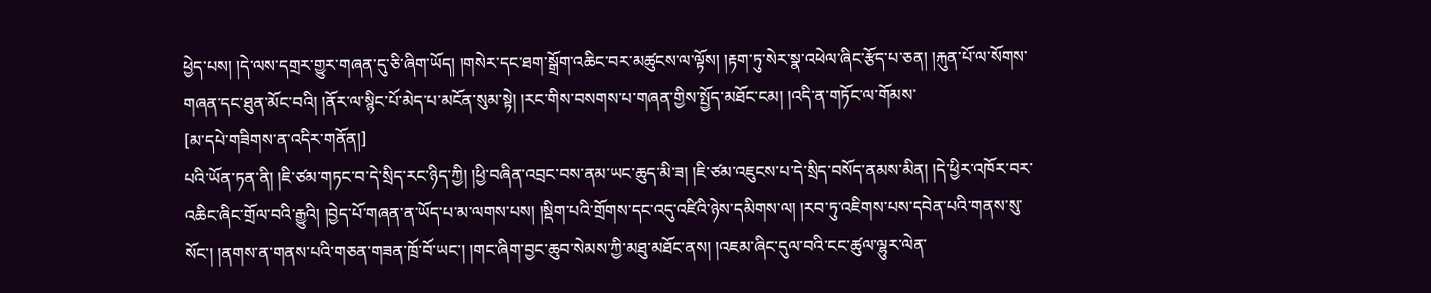ཕྱེད་པས། །དེ་ལས་དགྲར་གྱུར་གཞན་དུ་ཅི་ཞིག་ཡོད། །གསེར་དང་ཐག་སྒྲོག་འཆིང་བར་མཚུངས་ལ་ལྟོས། །རྟག་ཏུ་སེར་སྣ་འཕེལ་ཞིང་རྩོད་པ་ཅན། །རྐུན་པོ་ལ་སོགས་གཞན་དང་ཐུན་མོང་བའི། །ནོར་ལ་སྙིང་པོ་མེད་པ་མངོན་སུམ་སྟེ། །རང་གིས་བསགས་པ་གཞན་གྱིས་སྤྱོད་མཐོང་ངམ། །འདི་ན་གཏོང་ལ་གོམས་
[མ་དཔེ་གཟིགས་ན་འདིར་གནོན།]
པའི་ཡོན་ཏན་ནི། །ཇི་ཙམ་གཏང་བ་དེ་སྲིད་རང་ཉིད་ཀྱི། །ཕྱི་བཞིན་འབྲང་བས་ནམ་ཡང་ཆུད་མི་ཟ། །ཇི་ཙམ་འཇུངས་པ་དེ་སྲིད་བསོད་ནམས་མིན། །དེ་ཕྱིར་འཁོར་བར་འཆིང་ཞིང་གྲོལ་བའི་རྒྱུའི། །བྱེད་པོ་གཞན་ན་ཡོད་པ་མ་ལགས་པས། །སྡིག་པའི་གྲོགས་དང་འདུ་འཛིའི་ཉེས་དམིགས་ལ། །རབ་ཏུ་འཇིགས་པས་དབེན་པའི་གནས་སུ་སོང་། །ནགས་ན་གནས་པའི་གཅན་གཟན་ཁྲོ་བོ་ཡང་། །གང་ཞིག་བྱང་ཆུབ་སེམས་ཀྱི་མཐུ་མཐོང་ནས། །འཇམ་ཞིང་དུལ་བའི་ངང་ཚུལ་ལྷུར་ལེན་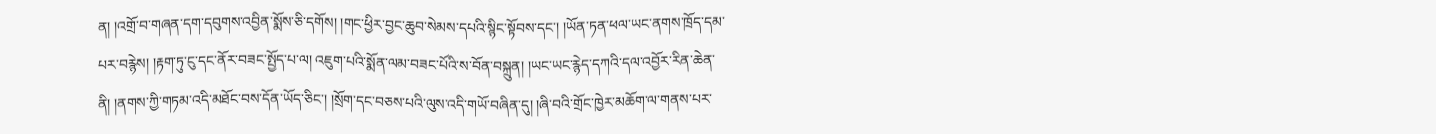ན། །འགྲོ་བ་གཞན་དག་དབུགས་འབྱིན་སྨོས་ཅི་དགོས། །གང་ཕྱིར་བྱང་ཆུབ་སེམས་དཔའི་སྙིང་སྟོབས་དང་། །ཡོན་ཏན་ཕལ་ཡང་ནགས་ཁྲོད་དམ་པར་བརྙེས། །རྟག་ཏུ་ངུ་དང་ནོར་བཟང་སྤྱོད་པ་ལ། འཇུག་པའི་སྨོན་ལམ་བཟང་པོའི་ས་བོན་བསྐྲུན། །ཡང་ཡང་རྙེད་དཀའི་དལ་འབྱོར་རིན་ཆེན་ནི། །ནགས་ཀྱི་གཏམ་འདི་མཐོང་བས་དོན་ཡོད་ཅིང་། །སྲོག་དང་བཅས་པའི་ལུས་འདི་གཡོ་བཞིན་དུ། །ཞི་བའི་གྲོང་ཁྱེར་མཆོག་ལ་གནས་པར་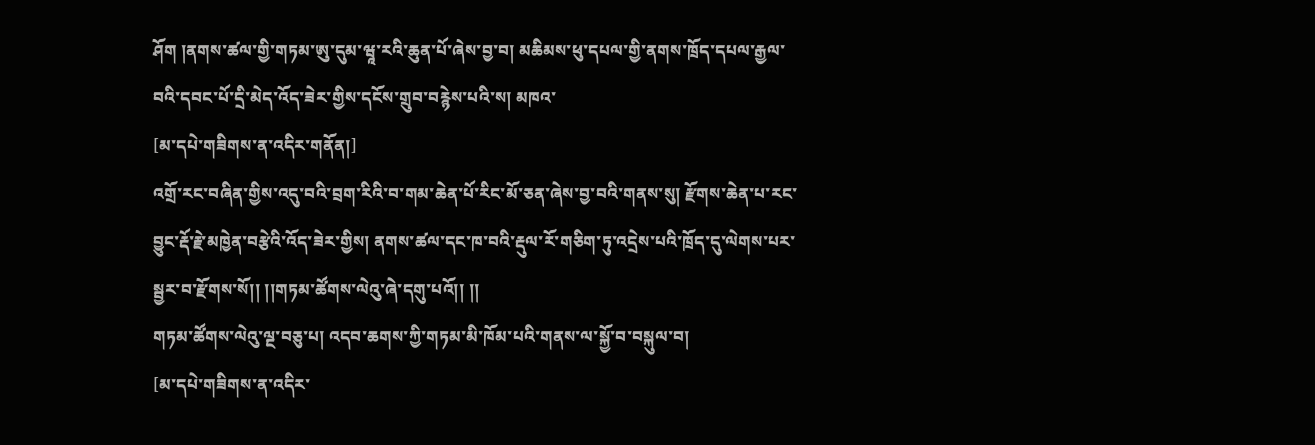ཤོག །ནགས་ཚལ་གྱི་གཏམ་ཨུ་དུམ་ཝཱ་རའི་ཆུན་པོ་ཞེས་བྱ་བ། མཆིམས་ཕུ་དཔལ་གྱི་ནགས་ཁྲོད་དཔལ་རྒྱལ་བའི་དབང་པོ་དྲི་མེད་འོད་ཟེར་གྱིས་དངོས་གྲུབ་བརྙེས་པའི་ས། མཁའ་
[མ་དཔེ་གཟིགས་ན་འདིར་གནོན།]
འགྲོ་རང་བཞིན་གྱིས་འདུ་བའི་བྲག་རིའི་བ་གམ་ཆེན་པོ་རིང་མོ་ཅན་ཞེས་བྱ་བའི་གནས་སུ། རྫོགས་ཆེན་པ་རང་བྱུང་རྡོ་རྗེ་མཁྱེན་བརྩེའི་འོད་ཟེར་གྱིས། ནགས་ཚལ་དང་ཁ་བའི་རྡུལ་རོ་གཅིག་ཏུ་འདྲེས་པའི་ཁྲོད་དུ་ལེགས་པར་སྦྱར་བ་རྫོགས་སོ།། །།གཏམ་ཚོགས་ལེའུ་ཞེ་དགུ་པའོ།། །།
གཏམ་ཚོགས་ལེའུ་ལྔ་བཅུ་པ། འདབ་ཆགས་ཀྱི་གཏམ་མི་ཁོམ་པའི་གནས་ལ་སྐྱོ་བ་བསྐུལ་བ།
[མ་དཔེ་གཟིགས་ན་འདིར་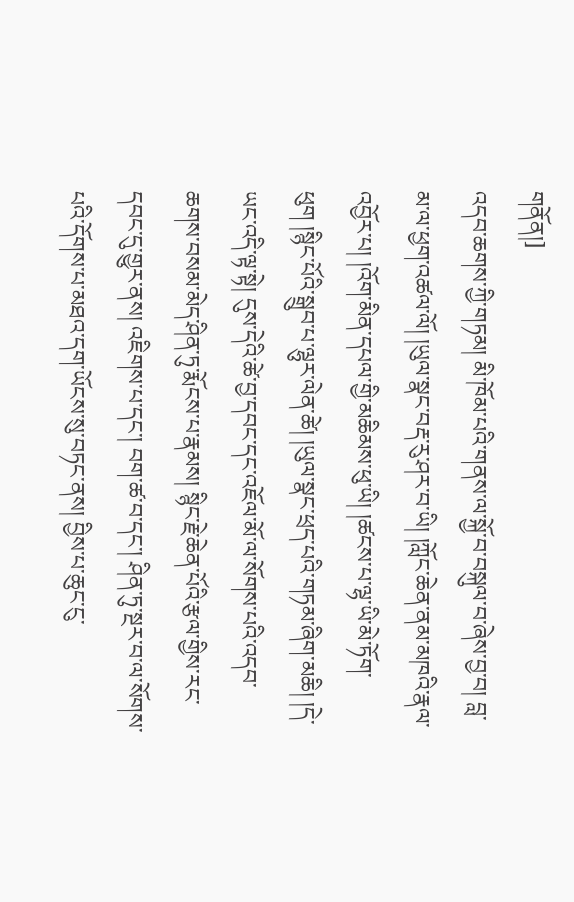གནོན།]
འདབ་ཆགས་ཀྱི་གཏམ། མི་ཁོམ་པའི་གནས་ལ་སྐྱོ་བ་བསྐུལ་བ་ཞེས་བྱ་བ། བླ་མ་ལ་ཕྱག་འཚལ་ལོ། །ཡུལ་སྣང་བརྡ་རུ་ཤར་བ་ཡི། །ཀློང་ཆེན་ནམ་མཁའི་རྣལ་འབྱོར་པ། །འོག་མིན་དཔལ་གྱི་མཆིམས་ཕུ་ཡི། །ཚངས་པ་ལྷ་ཡི་མེ་ཏོག་ཕུག །སྙིང་པོའི་སྒྲུབ་པ་ལྷུར་ལེན་ཚེ། །ཡུལ་སྣང་ཕྲད་པའི་གཏམ་ཞིག་མཆི། །དེ་ཡང་འདི་ལྟ་སྟེ། དུས་དེའི་ཚེ་བྱ་དབང་དང་འཇོལ་མོ་ལ་སོགས་པའི་འདབ་ཆགས་བསམ་མེད་ཤིན་ཏུ་རྨོངས་པ་རྣམས། སྙིང་རྗེ་ཆེན་པོའི་རྩལ་གྱིས་རང་དབང་དུ་གྱུར་ནས། འཇིགས་པ་དང་། བག་ཚ་བ་དང་། ཤིན་ཏུ་སྔར་བ་ལ་སོགས་པའི་དོགས་པ་མཐའ་དག་ཡོངས་སུ་བཏང་ནས། བྱིས་པ་ཆུང་ངུ་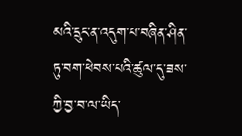མའི་དྲུང་ན་འདུག་པ་བཞིན་ཤིན་ཏུ་བག་ཕེབས་པའི་ཚུལ་དུ་ཟས་ཀྱི་བྱ་བ་ལ་ཡིད་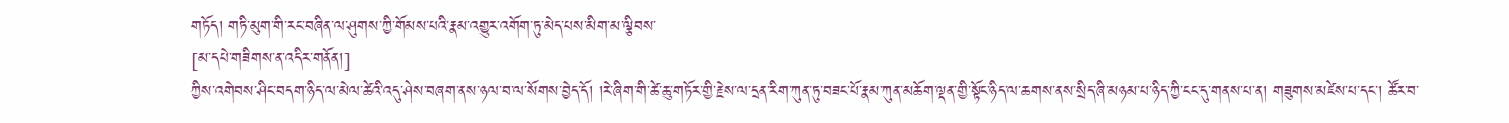གཏོད། གཏི་མུག་གི་རང་བཞིན་ལ་ཤུགས་ཀྱི་གོམས་པའི་རྣམ་འགྱུར་འགོག་ཏུ་མེད་པས་མིག་མ་ལྕིབས་
[མ་དཔེ་གཟིགས་ན་འདིར་གནོན།]
ཀྱིས་འགེབས་ཤིང་བདག་ཉིད་ལ་མེལ་ཚེའི་འདུ་ཤེས་བཞག་ནས་ཉལ་བ་ལ་སོགས་བྱེད་དོ། །རེ་ཞིག་གི་ཚེ་ཆུ་གཏོར་གྱི་རྗེས་ལ་དྲན་རིག་ཀུན་ཏུ་བཟང་པོ་རྣམ་ཀུན་མཆོག་ལྡན་གྱི་སྟོང་ཉིད་ལ་ཆགས་ནས་སྲིད་ཞི་མཉམ་པ་ཉིད་ཀྱི་ངང་དུ་གནས་པ་ན། གཟུགས་མཛེས་པ་དང་། ཚོར་བ་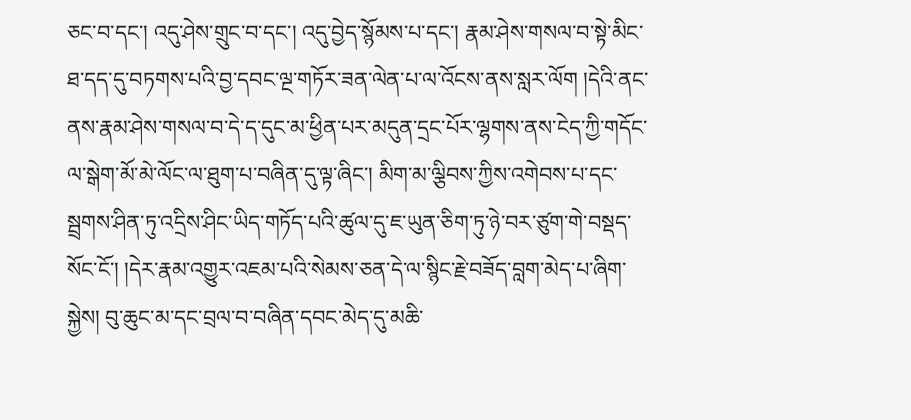ཅང་བ་དང་། འདུ་ཤེས་གྲུང་བ་དང་། འདུ་བྱེད་སྙོམས་པ་དང་། རྣམ་ཤེས་གསལ་བ་སྟེ་མིང་ཐ་དད་དུ་བཏགས་པའི་བྱ་དབང་ལྔ་གཏོར་ཟན་ལེན་པ་ལ་འོངས་ནས་སླར་ལོག །དེའི་ནང་ནས་རྣམ་ཤེས་གསལ་བ་དེ་ད་དུང་མ་ཕྱིན་པར་མདུན་དྲང་པོར་ལྷགས་ནས་ངེད་ཀྱི་གདོང་ལ་སྒེག་མོ་མེ་ལོང་ལ་ཐུག་པ་བཞིན་དུ་ལྟ་ཞིང་། མིག་མ་ལྕིབས་ཀྱིས་འགེབས་པ་དང་སྦྲགས་ཤིན་ཏུ་འདྲིས་ཤིང་ཡིད་གཏོད་པའི་ཚུལ་དུ་ཇ་ཡུན་ཅིག་ཏུ་ཉེ་བར་ཙུག་གེ་བསྡད་སོང་ངོ་། །དེར་རྣམ་འགྱུར་འཇམ་པའི་སེམས་ཅན་དེ་ལ་སྙིང་རྗེ་བཟོད་བླག་མེད་པ་ཞིག་སྐྱེས། བུ་ཆུང་མ་དང་བྲལ་བ་བཞིན་དབང་མེད་དུ་མཆི་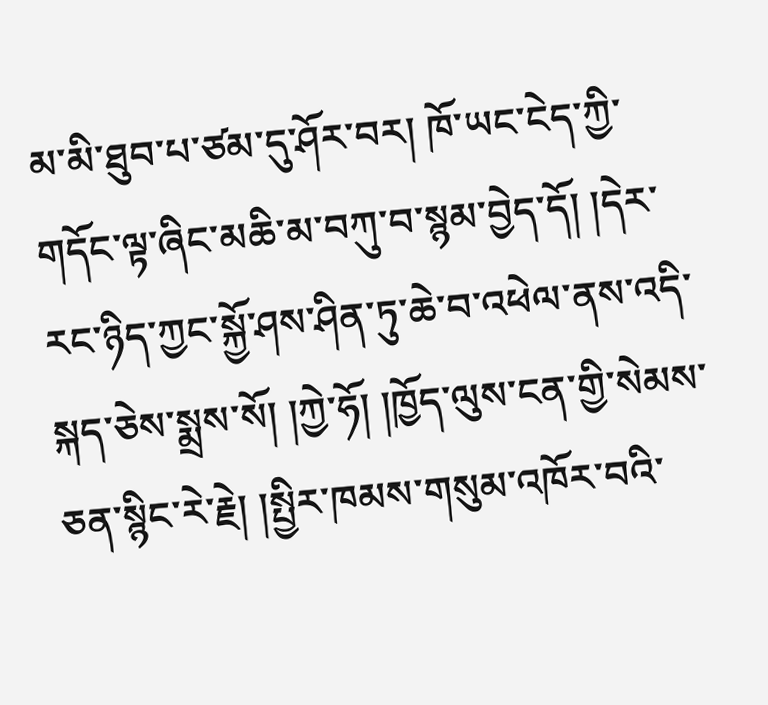མ་མི་ཐུབ་པ་ཙམ་དུ་ཤོར་བར། ཁོ་ཡང་ངེད་ཀྱི་གདོང་ལྟ་ཞིང་མཆི་མ་བཀུ་བ་སྙམ་བྱེད་དོ། །དེར་རང་ཉིད་ཀྱང་སྐྱོ་ཤས་ཤིན་ཏུ་ཆེ་བ་འཕེལ་ནས་འདི་སྐད་ཅེས་སྨྲས་སོ། །ཀྱེ་ཧོ། །ཁྱོད་ལུས་ངན་གྱི་སེམས་ཅན་སྙིང་རེ་རྗེ། །སྤྱིར་ཁམས་གསུམ་འཁོར་བའི་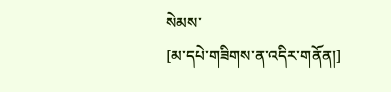སེམས་
[མ་དཔེ་གཟིགས་ན་འདིར་གནོན།]